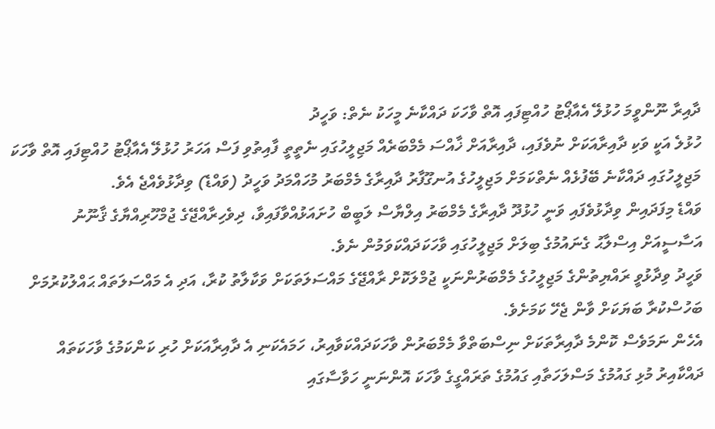ދާއިރާ ނޫންވީމަ ހުޅުލޭ އެއާޕޯޓު ހުއްޓިފައި އޮތް ވާހަކަ ދައްކާނެ މީހަކު ނެތް: ވަހީދު
ހުޅުލެ އަކީ ވަކި ދާއިރާއަކަށް ނުވެފައި، ދާއިރާއަށް ޚާއްސަ މެމްބަރެއް މަޖިލީހުގައި ނެތީތީ ފާއިތުވި ފަސް އަހަރު ހުޅުލޭ އެއާޕޯޓު ހުއްޓިފައި އޮތް ވާހަކަ މަޖިލީހުގައި ދައްކާނެ ބޭފުޅެއް ނެތްކަމަށް މަޖިލީހުގެ އުނގޫފާރު ދާއިރާގެ މެމްބަރު މުހައްމަދު ވަހީދު (ވައްޑެ) ވިދާޅުވެއްޖެ އެވެ.
ވައްޑެ މިފަދައިން ވިދާޅުވެފައި ވަނީ ހުޅުދޫ ދާއިރާގެ މެމްބަރު އިލްޔާސް ލަބީބް ހުށައަޅުއްވާފައިވާ، ދިވެހިރާއްޖޭގެ ޖުމްހޫރިއްޔާގެ ޤާނޫނު އަސާސީއަށް އިސްލާޙު ގެނައުމުގެ ބިލަށް މަޖިލީހުގައި ވާހަކަދައްކަވަމުން ނެވެ.
ވަހީދު ވިދާޅުވީ ރައްޔިތުންގެ މަޖިލީހުގެ މެމްބަރުންނަކީ ޖުމްލަކޮށް ރާއްޖޭގެ މައްސަލަތަކަށް ވަކާލާތު ކުރާ، އަދި އެ މައްސަލަތައް ޙައްލުކުރުމަށް ބަހުސްކުރާ ބަޔަކަށް ވާން ޖެހޭ ކަމަށެވެ.
އެހެން ނަމަވެސް ކޮންމެ ދާއިރާތަކަށް ނިސްބަތްވާ މެމްބަރުން ވާހަކަދައްކަވާއިރު، ހަމައެކަނި އެ ދާއިރާއަކަށް ހުރި ކަންކަމުގެ ވާހަކަތައް ދައްކާއިރު މުޅި ގައުމުގެ މަސްލަހަތާއި ގައުމުގެ ތަރައްގީގެ ވާހަކަ އޮންނަނީ ހަވާސާގައި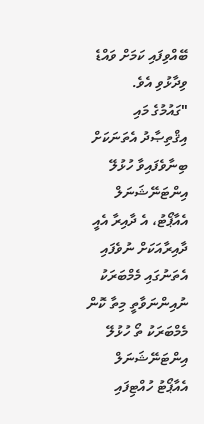ބޭއްވިފައި ކަމަށް ވައްޑެ ވިދާޅުވި އެވެ.
"ގައުމުގެ މައި އިޤްތިޞާދު އެތަނަކަށް ބިނާވެފައިވާ ހުޅުލޭ އިންޓަނޭޝަނަލް އެއާޕޯޓު، އެ ދާއިރާ އެއީ ދާއިރާއަކަށް ނުވެފައި އެތަނުގައި މެމްބަރަކު ނުއިންނަވާތީ މިތާ ކޮން މެމްބަރަކު ތޯ ހުޅުލޭ އިންޓަނޭޝަނަލް އެއާޕޯޓު ހުއްޓިފައި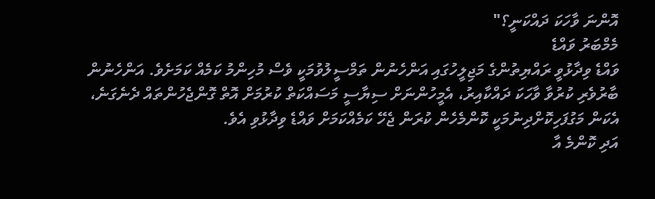އޮންނަ ވާހަކަ ދައްކަނީ؟"
މެމްބަރު ވައްޑެ
ވައްޑެ ވިދާޅުވީ ރައްޔިތުންގެ މަޖިލީހުގައި އަންހެނުން ތަމްސީލުވުމަކީ ވެސް މުހިންމު ކަމެއް ކަމަށެވެ. އަންހެނުން ބާރުވެރި ކުރުވާ ވާހަކަ ދައްކާއިރު، އެމީހުންނަށް ސިޔާސީ މަސައްކަތް ކުރުމަށް އޮތް ގޮންޖެހުންތައް ދެނެގަނެ، އެކަން މަގުފަހިކޮށްދިނުމަކީ ކޮންމެހެން ކުރަން ޖެހޭ ކަމެއްކަމަށް ވައްޑެ ވިދާޅުވި އެވެ.
އަދި ކޮންމެ އާ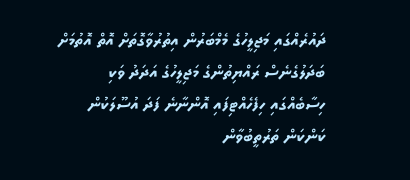ދައުރެއްގައި މަޖިލީހުގެ މެމްބަރުން އިތުރުވާގޮތަށް އޮތް އޮތުމަށް ބަދަލުގެނެސް ރައްޔިތުންގެ މަޖިލީހުގެ އަދަދު ވަކި ހިސާބެއްގައި ހިފެހެއްޓިފައި އޮންނާނެ ފަދަ އުސޫލަކުން ކަންކަން ތަރުތީބުވާން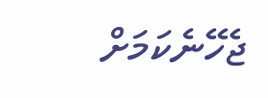ޖެހޭނެކަމަށް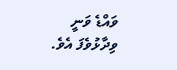ވައްޑެ ވަނީ ވިދާޅުވެފަ އެވެ.